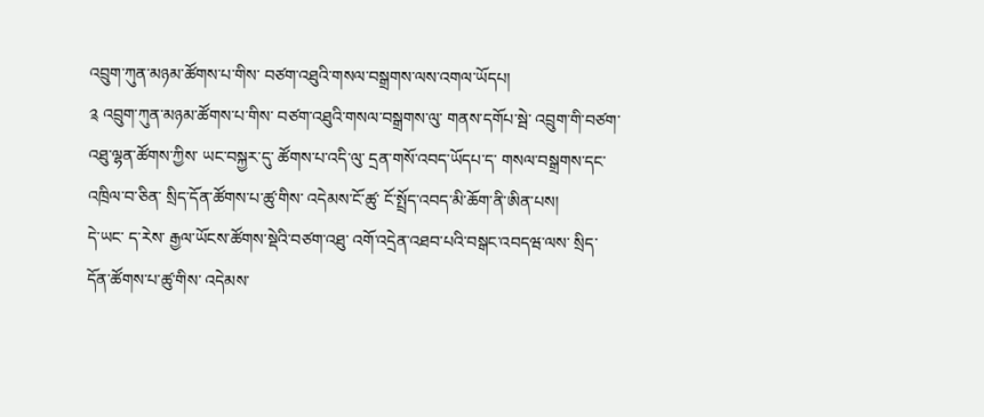འབྲུག་ཀུན་མཉམ་ཚོགས་པ་གིས་ བཙག་འཐུའི་གསལ་བསྒྲགས་ལས་འགལ་ཡོདཔ།
༉ འབྲུག་ཀུན་མཉམ་ཚོགས་པ་གིས་ བཙག་འཐུའི་གསལ་བསྒྲགས་ལུ་ གནས་དགོཔ་སྦེ་ འབྲུག་གི་བཙག་འཐུ་ལྷན་ཚོགས་ཀྱིས་ ཡང་བསྐྱར་དུ་ ཚོགས་པ་འདི་ལུ་ དྲན་གསོ་འབད་ཡོདཔ་ད་ གསལ་བསྒྲགས་དང་འཁྲིལ་བ་ཅིན་ སྲིད་དོན་ཚོགས་པ་ཚུ་གིས་ འདེམས་ངོ་ཚུ་ ངོ་སྤྲོད་འབད་མི་ཆོག་ནི་ཨིན་པས།
དེ་ཡང་ ད་རེས་ རྒྱལ་ཡོངས་ཚོགས་སྡེའི་བཙག་འཐུ་ འགོ་འདྲེན་འཐབ་པའི་བསྒང་འབདཝ་ལས་ སྲིད་དོན་ཚོགས་པ་ཚུ་གིས་ འདེམས་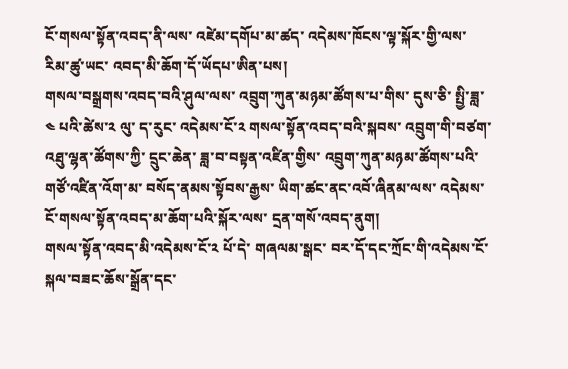ངོ་གསལ་སྟོན་འབད་ནི་ལས་ འཛེམ་དགོཔ་མ་ཚད་ འདེམས་ཁོངས་ལྟ་སྐོར་གྱི་ལས་རིམ་ཚུ་ཡང་ འབད་མི་ཆོག་དོ་ཡོདཔ་ཨིན་པས།
གསལ་བསྒྲགས་འབད་བའི་ཤུལ་ལས་ འབྲུག་ཀུན་མཉམ་ཚོགས་པ་གིས་ དུས་ཅི་ སྤྱི་ཟླ་༤ པའི་ཚེས་༢ ལུ་ ད་རུང་ འདེམས་ངོ་༢ གསལ་སྟོན་འབད་བའི་སྐབས་ འབྲུག་གི་བཙག་འཐུ་ལྷན་ཚོགས་ཀྱི་ དྲུང་ཆེན་ ཟླ་བ་བསྟན་འཛིན་གྱིས་ འབྲུག་ཀུན་མཉམ་ཚོགས་པའི་ གཙོ་འཛིན་འོག་མ་ བསོད་ནམས་སྟོབས་རྒྱས་ ཡིག་ཚང་ནང་འབོ་ཞིནམ་ལས་ འདེམས་ངོ་གསལ་སྟོན་འབད་མ་ཆོག་པའི་སྐོར་ལས་ དྲན་གསོ་འབད་ནུག།
གསལ་སྟོན་འབད་མི་འདེམས་ངོ་༢ པོ་དེ་ གཞལམ་སྒང་ བར་དོ་དང་ཀྲོང་གི་འདེམས་ངོ་ སྐལ་བཟང་ཆོས་སྒྲོན་དང་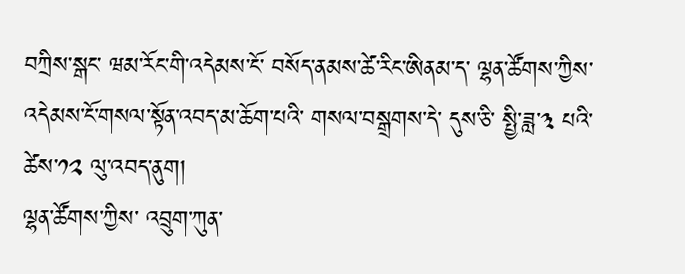བཀྲིས་སྒང་ ཝམ་རོང་གི་འདེམས་ངོ་ བསོད་ནམས་ཚེ་རིང་ཨིནམ་ད་ ལྷན་ཚོགས་ཀྱིས་ འདེམས་ངོ་གསལ་སྟོན་འབད་མ་ཆོག་པའི་ གསལ་བསྒྲགས་དེ་ དུས་ཅི་ སྤྱི་ཟླ་༣ པའི་ཚེས་༡༢ ལུ་འབད་ནུག།
ལྷན་ཚོགས་ཀྱིས་ འབྲུག་ཀུན་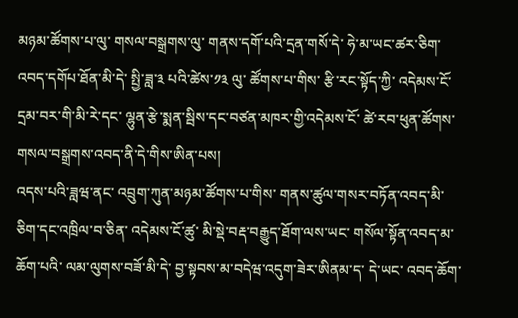མཉམ་ཚོགས་པ་ལུ་ གསལ་བསྒྲགས་ལུ་ གནས་དགོ་པའི་དྲན་གསོ་དེ་ ཧེ་མ་ཡང་ཚར་ཅིག་འབད་དགོཔ་ཐོན་མི་དེ་ སྤྱི་ཟླ་༣ པའི་ཚེས་༡༣ ལུ་ ཚོགས་པ་གིས་ རྩི་རང་སྟོད་ཀྱི་ འདེམས་ངོ་ དྲམ་བར་གི་མི་རེ་དང་ ལྷུན་རྩེ་སྨན་སྦིས་དང་བཙན་མཁར་གྱི་འདེམས་ངོ་ ཚེ་རབ་ཕུན་ཚོགས་གསལ་བསྒྲགས་འབད་ནི་དེ་གིས་ཨིན་པས།
འདས་པའི་ཟླཝ་ནང་ འབྲུག་ཀུན་མཉམ་ཚོགས་པ་གིས་ གནས་ཚུལ་གསར་བཏོན་འབད་མི་ཅིག་དང་འཁྲིལ་བ་ཅིན་ འདེམས་ངོ་ཚུ་ མི་སྡེ་བརྡ་བརྒྱུད་ཐོག་ལས་ཡང་ གསོལ་སྟོན་འབད་མ་ཆོག་པའི་ ལམ་ལུགས་བཟོ་མི་དེ་ བྱ་སྟབས་མ་བདེཝ་འདུག་ཟེར་ཨིནམ་ད་ དེ་ཡང་ འབད་ཆོག་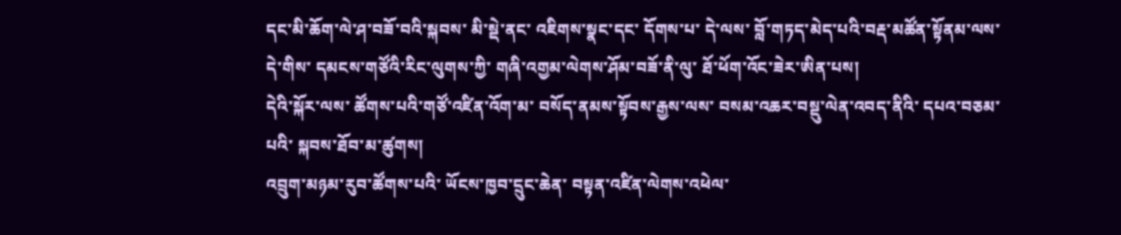དང་མི་ཆོག་ལེ་ཤ་བཟོ་བའི་སྐབས་ མི་སྡེ་ནང་ འཇིགས་སྣང་དང་ དོགས་པ་ དེ་ལས་ བློ་གཏད་མེད་པའི་བརྡ་མཚོན་སྟོནམ་ལས་ དེ་གིས་ དམངས་གཙོའི་རིང་ལུགས་ཀྱི་ གཞི་འགྱམ་ལེགས་ཤོམ་བཟོ་ནི་ལུ་ ཐོ་ཕོག་འོང་ཟེར་ཨིན་པས།
དེའི་སྐོར་ལས་ ཚོགས་པའི་གཙོ་འཛིན་འོག་མ་ བསོད་ནམས་སྟོབས་རྒྱས་ལས་ བསམ་འཆར་བསྡུ་ལེན་འབད་ནིའི་ དཔའ་བཅམ་པའི་ སྐབས་ཐོབ་མ་ཚུགས།
འབྲུག་མཉམ་རུབ་ཚོགས་པའི་ ཡོངས་ཁྱབ་དྲུང་ཆེན་ བསྟན་འཛིན་ལེགས་འཕེལ་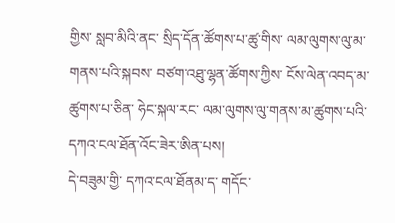གྱིས་ སླབ་མིའི་ནང་ སྲིད་དོན་ཚོགས་པ་ཚུ་གིས་ ལམ་ལུགས་ལུ་མ་གནས་པའི་སྐབས་ བཙག་འཐུ་ལྷན་ཚོགས་ཀྱིས་ ངོས་ལེན་འབད་མ་ཚུགས་པ་ཅིན་ ཧེང་སྐལ་རང་ ལམ་ལུགས་ལུ་གནས་མ་ཚུགས་པའི་ དཀའ་ངལ་ཐོན་འོང་ཟེར་ཨིན་པས།
དེ་བཟུམ་གྱི་ དཀའ་ངལ་ཐོནམ་ད་ གདོང་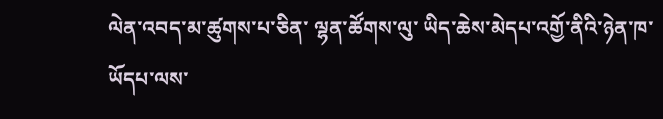ལེན་འབད་མ་ཚུགས་པ་ཅིན་ ལྷན་ཚོགས་ལུ་ ཡིད་ཆེས་མེདཔ་འགྱོ་ནིའི་ཉེན་ཁ་ཡོདཔ་ལས་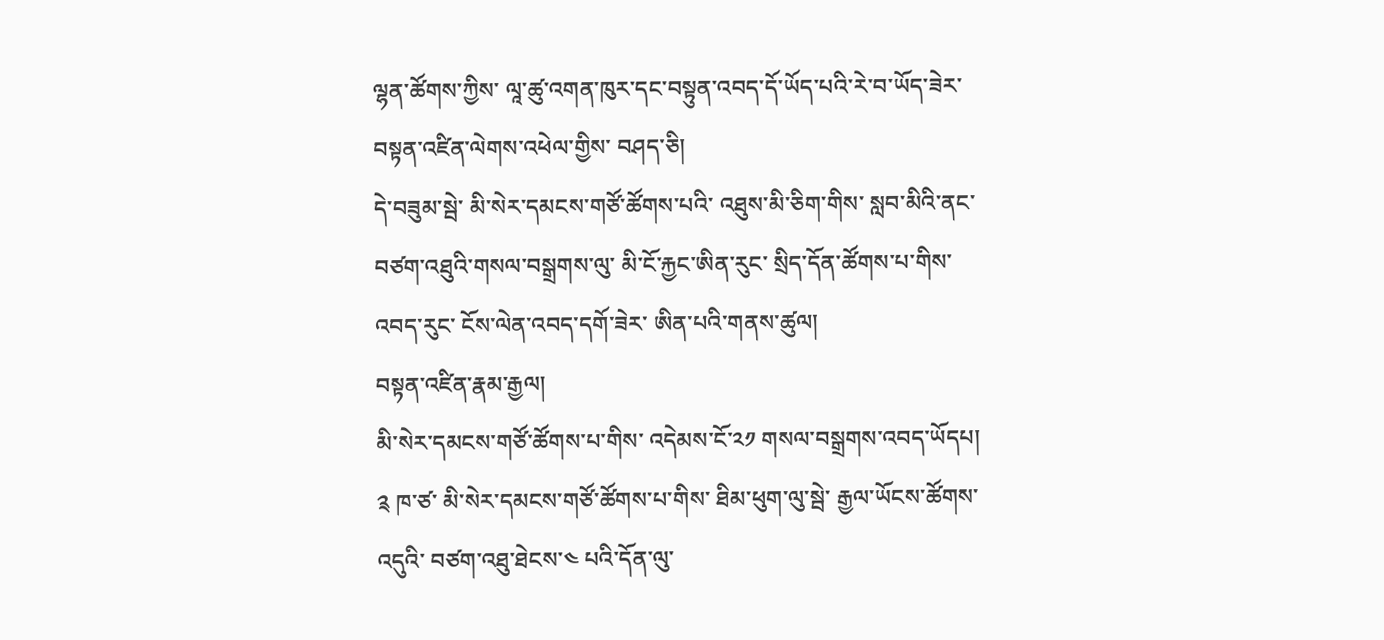ལྷན་ཚོགས་ཀྱིས་ ལཱ་ཚུ་འགན་ཁུར་དང་བསྟུན་འབད་དོ་ཡོད་པའི་རེ་བ་ཡོད་ཟེར་ བསྟན་འཛིན་ལེགས་འཕེལ་གྱིས་ བཤད་ཅི།
དེ་བཟུམ་སྦེ་ མི་སེར་དམངས་གཙོ་ཚོགས་པའི་ འཐུས་མི་ཅིག་གིས་ སླབ་མིའི་ནང་ བཙག་འཐུའི་གསལ་བསྒྲགས་ལུ་ མི་ངོ་རྐྱང་ཨིན་རུང་ སྲིད་དོན་ཚོགས་པ་གིས་འབད་རུང་ ངོས་ལེན་འབད་དགོ་ཟེར་ ཨིན་པའི་གནས་ཚུལ།
བསྟན་འཛིན་རྣམ་རྒྱལ།
མི་སེར་དམངས་གཙོ་ཚོགས་པ་གིས་ འདེམས་ངོ་༢༡ གསལ་བསྒྲགས་འབད་ཡོདཔ།
༉ ཁ་ཙ་ མི་སེར་དམངས་གཙོ་ཚོགས་པ་གིས་ ཐིམ་ཕུག་ལུ་སྦེ་ རྒྱལ་ཡོངས་ཚོགས་འདུའི་ བཙག་འཐུ་ཐེངས་༤ པའི་དོན་ལུ་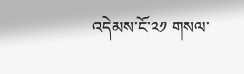འདེམས་ངོ་༢༡ གསལ་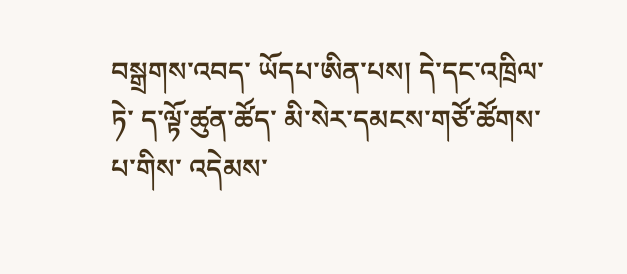བསྒྲགས་འབད་ ཡོདཔ་ཨིན་པས། དེ་དང་འཁྲིལ་ཏེ་ ད་ལྟོ་ཚུན་ཚོད་ མི་སེར་དམངས་གཙོ་ཚོགས་པ་གིས་ འདེམས་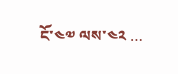ངོ་༤༧ ལས་༤༢ …